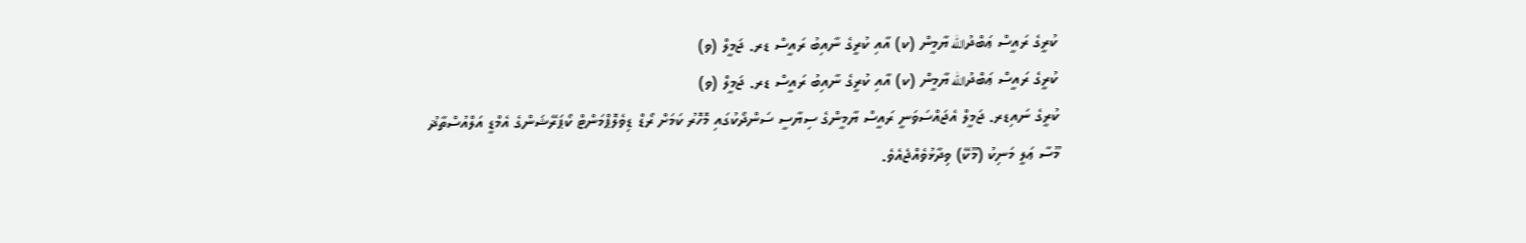ކުރީގެ ރައީސް ޢަބްދުالله ޔާމީން (ކ) އާއި ކުރީގެ ނާއިބު ރައީސް ޑރ. ޖަމީލް (ވ)
ކުރީގެ ރައީސް ޢަބްދުالله ޔާމީން (ކ) އާއި ކުރީގެ ނާއިބު ރައީސް ޑރ. ޖަމީލް (ވ)
ކުރީގެ ނައިޑރ. ޖަމީލް އެޖައްސަވަނީ ރައީސް ޔާމީންގެ ސިޔާސީ ސަންދޯކުގައި މޮހޮރު ކަމަށް ރޯޑް ޑިވެލޮޕްމަންޓް ކޯޕަރޭޝަންގެ އެމްޑީ އަލްއުސްތާޛު މޫސާ ޢަލީ މަނިކު (މޫކޭ) ވިދާޅުވެއްޖެއެވެ.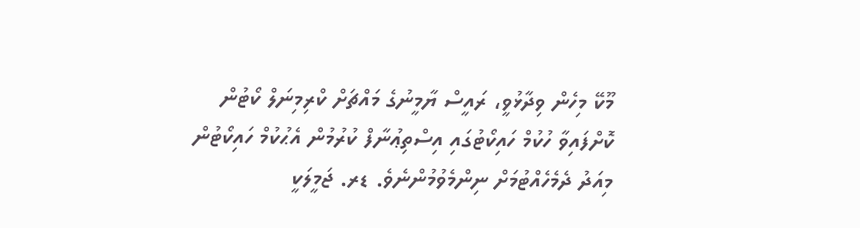މޫކޭ މިހެން ވިދާޅުވީ، ރައީސް ޔާމީނުގެ މައްޗަށް ކްރިމިނަލް ކޯޓުން ކޮށްފައިވާ ހުކުމް ހައިކޯޓުގައި އިސްތިޢުނާފް ކުރުމުން އެޙުކުމް ހައިކޯޓުން މިއަދު ދެމެހެއްޓުމަށް ނިންމެވުމުންނެވެ. ޑރ. ޖަމީލަކީ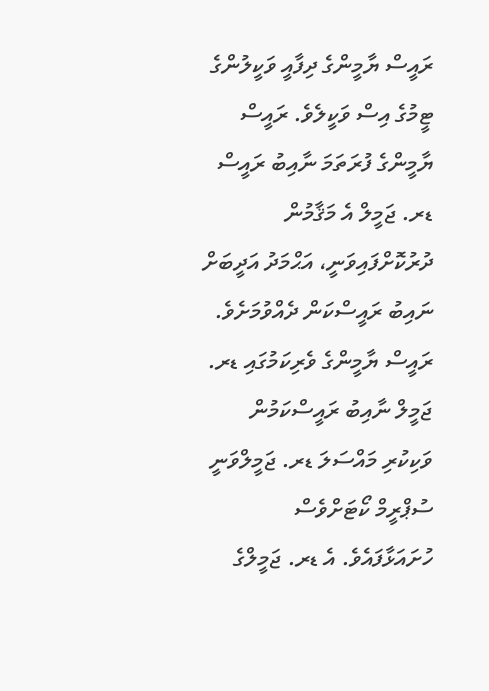ރައީސް ޔާމީންގެ ދިފާއީ ވަކީލުންގެ ޓީމުގެ އިސް ވަކީލެވެ. ރައީސް ޔާމީންގެ ފުރަތަމަ ނާއިބު ރައީސް ޑރ. ޖަމީލް އެ މަޤާމުން ދުރުކޮށްފައިވަނީ، އަޙްމަދު އަދީބަށް ނައިބު ރައީސްކަން ދެއްވުމަށެވެ.
ރައީސް ޔާމީންގެ ވެރިކަމުގައި ޑރ. ޖަމީލް ނާއިބު ރައީސްކަމުން ވަކިކުރި މައްސަލަ ޑރ. ޖަމީލްވަނީ ސުޕްރީމް ކޯޓަށްވެސް ހުށައަޅާފައެވެ. އެ ޑރ. ޖަމީލްގެ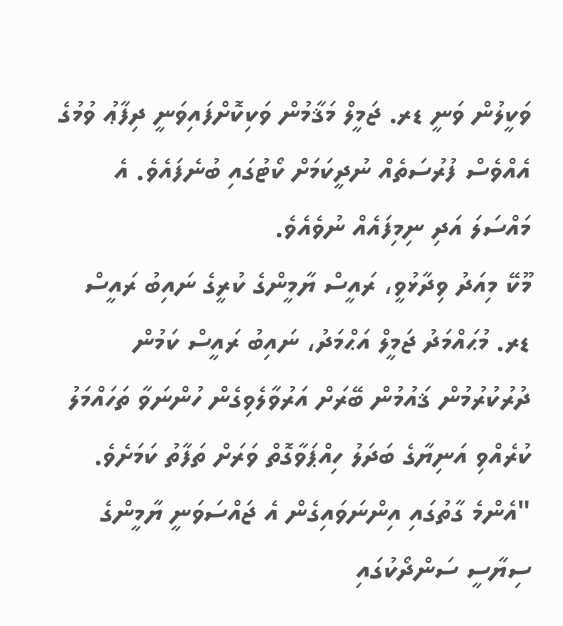ވަކީލުން ވަނީ ޑރ. ޖަމީލް މަޤާމުން ވަކިކޮށްފައިވަނީ ދިފާޢު ވުމުގެ އެއްވެސް ފުރުސަތެއް ނުދީކަމަށް ކޯޓުގައި ބުނެފައެވެ. އެ މައްސަލަ އަދި ނިމިފައެއް ނުވެއެވެ.
މޫކޭ މިއަދު ވިދާޅުވީ، ރައީސް ޔާމީންގެ ކުރީގެ ނައިބު ރައީސް ޑރ. މުޙައްމަދު ޖަމީލް އަޙްމަދު، ނައިބު ރައީސް ކަމުން ދުރުކުރުމުން ޤައުމުން ބޭރަށް އަރުވާލެވިގެން ހުންނަވާ ތަހައްމަލު ކުރެއްވި އަނިޔާގެ ބަދަލު ހިއްޕަވާގޮތް ވަރަށް ތަފާތު ކަމަށެވެ.
"އެންމެ ގާތުގައި އިންނަވައިގެން އެ ޖައްސަވަނީ ޔާމީންގެ ސިޔާސީ ސަންދޯކުގައި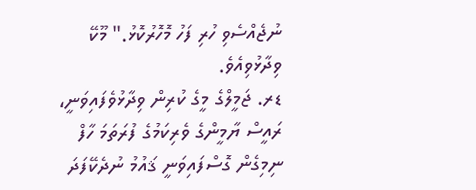ނުޖެއްސެވި ހުރި ފަހު މޮހޮރުކޮޅު." މޫކޭ ވިދާޅުވިއެވެ.
ޑރ. ޖަމީލްގެ މީގެ ކުރިން ވިދާޅުވެފައިވަނީ، ރައީސް ޔާމީންގެ ވެރިކަމުގެ ފުރަތަމަ ހާފް ނިމިގެން ގޮސްފައިވަނީ ޤައުމު ނުދެކޭފަދަ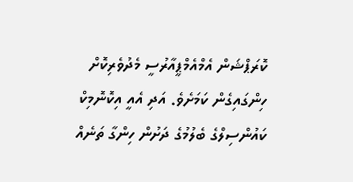ކޮރަޕްޝަން އެމްއެމްޕީއާރުސީ މެދުވެރިކޮށް ހިންގައިގެން ކަމަށެވެ. އަދި އެއީ އިކޮނޮމިކް ކައުންސިލްގެ ބެލުމުގެ ދަށުން ހިންގާ ތަނެއް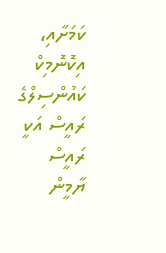ކަމަށާއި، އިކޮނޮމިކް ކައުންސިލްގެ ރައީސް އަކީ ރައީސް ޔާމީން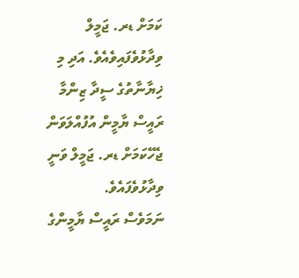ކަމަށް ޑރ. ޖަމީލް ވިދާޅުވެފައިވެއެވެ. އަދި މި ޚިޔާނާތުގެ ސީދާ ޒިންމާ ރައީސް ޔާމީން އުފުއްލަވަން ޖެހޭކަމަށް ޑރ. ޖަމީލް ވަނީ ވިދާޅުވެފައެވެ.
ނަމަވެސް ރައީސް ޔާމީންގެ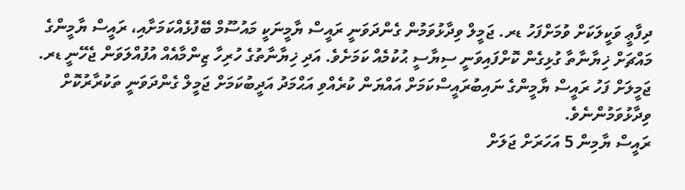ދިފާޢީ ވަކީލަކަށް ވުމަށްފަހު ޑރ. ޖަމީލް ވިދާޅުވަމުން ގެންދަވަނީ ރައީސް ޔާމީނަކީ މައުސޫމް ބޭފުޅެއްކަމަށާއި، ރައީސް ޔާމީންގެ މައްޗަށް ޚިޔާނާތާ ގުޅިގެން ކޮށްފައިވަނީ ސިޔާސީ ޙުކުމެއް ކަމަށެވެ. އަދި ޚިޔާނާތުގެ ހުރިހާ ޒިންމާއެއް އުފުއްލަވަން ޖެހޭނީ ޑރ. ޖަމީލަށް ފަހު ރައީސް ޔާމީންގެ ނައިބުރައީސްކަމަށް އައްޔަން ކުރެއްވި އަޙްމަދު އަދީބުކަމަށް ޖަމީލް ގެންދަވަނީ ތަކުރާރުކޮށް ވިދާޅުވަމުންނެވެ.
ރައީސް ޔާމިން 5 އަހަރަށް ޖަލަށް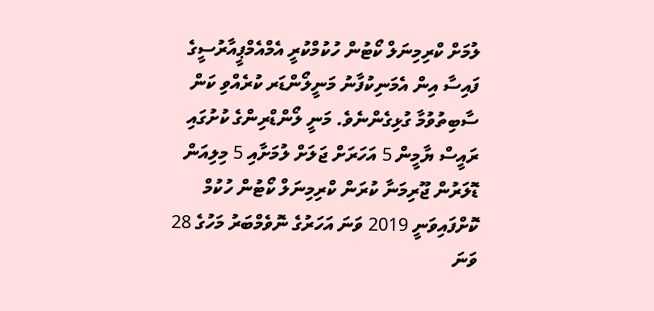ލުމަށް ކްރިމިނަލް ކޯޓުން ހުކުމްކުރީ އެމްއެމްޕީއާރުސީގެ ފައިސާ އިން އެމަނިކުފާނު މަނީލޯންޑަރ ކުރެއްވި ކަން ސާބިތުވުމާ ގުޅިގެންނެވެ. މަނީ ލޯންޑްރިންގެ ކުށުގައި ރައީސް ޔާމީން 5 އަހަރަށް ޖަލަށް ލުމަށާއި 5 މިލިއަން ޑޮލަރުން ޖޫރިމަނާ ކުރަން ކްރިމިނަލް ކޯޓުން ހުކުމް ކޮށްފައިވަނީ 2019 ވަނަ އަހަރުގެ ނޮވެމްބަރު މަހުގެ 28 ވަނަ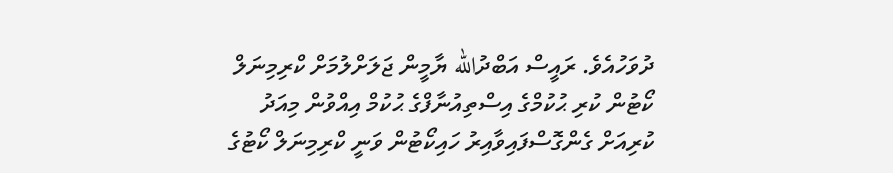ދުވަހުއެވެ. ރައީސް އަބްދުالله ޔާމީން ޖަލަށްލުމަށް ކްރިމިނަލް ކޯޓުން ކުރި ޙުކުމްގެ އިސްތިއުނާފްގެ ޙުކުމް އިއްވުން މިއަދު ކުރިއަށް ގެންގޮސްފައިވާއިރު ހައިކޯޓުން ވަނީ ކްރިމިނަލް ކޯޓުގެ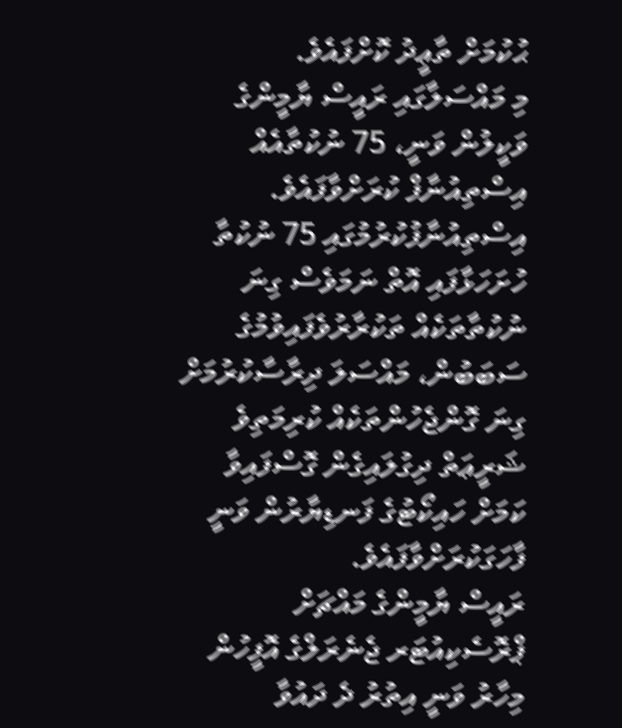ޙުކުމަށް ތާޢީދު ކޮށްފައެވެ.
މި މައްސަލާގައި ރައީސް ޔާމީންގެ ވަކީލުން ވަނީ، 75 ނުކުތާއެއް އިސްތިއުނާފް ކުރަށްވާފައެވެ. އިސްތިއުނާފުކުރުމުގައި 75 ނުކުތާ ހުށަހަޅާފައި އޮތް ނަމަވެސް ގިނަ ނުކުތާތަކެއް ތަކުރާރުވެފައިވުމުގެ ސަބަބުން، މައްސަލަ ދިރާސާކުރުމަށް ގިނަ ގޮންޖެހުންތަކެއް ކުރިމަތިވެ ޝަރީޢަތް ދިގުލައިގެން ގޮސްފައިވާ ކަމަށް ހައިކޯޓުގެ ފަނޑިޔާރުން ވަނީ ފާހަގަކުރަށްވާފައެވެ.
ރައީސް ޔާމީންގެ މައްޗަށް ޕްރޮސެކިއުޓަރ ޖެނެރަލްގެ އޮފީހުން މިހާރު ވަނީ އިތުރު ދެ ދައުވާ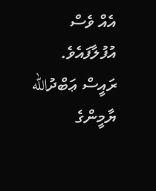އެއް ވެސް އުފުލާފައެވެ. ރައީސް ޢަބްދުالله ޔާމީންގެ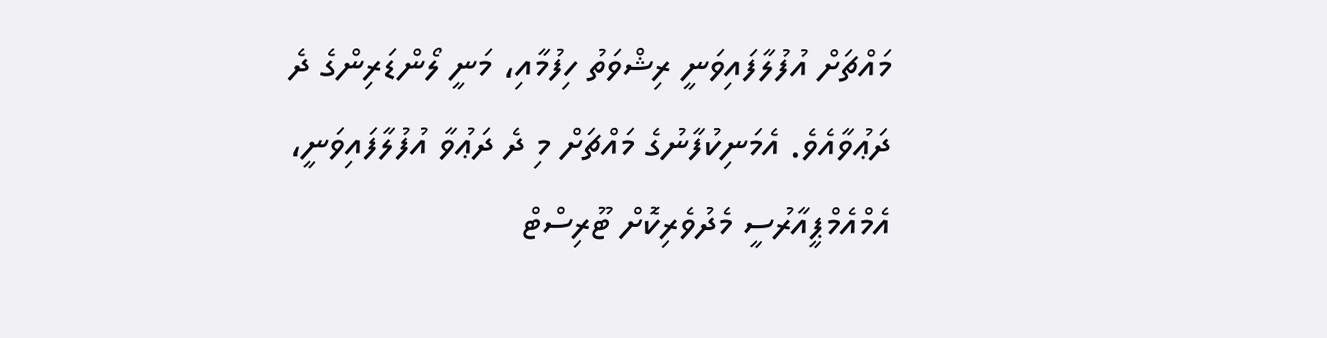މައްޗަށް އުފުލާފައިވަނީ ރިޝްވަތު ހިފުމާއި، މަނީ ލޯންޑަރިންގެ ދެ ދަޢުވާއެވެ. އެމަނިކުފާނުގެ މައްޗަށް މި ދެ ދަޢުވާ އުފުލާފައިވަނީ، އެމްއެމްޕީއާރުސީ މެދުވެރިކޮށް ޓޫރިސްޓް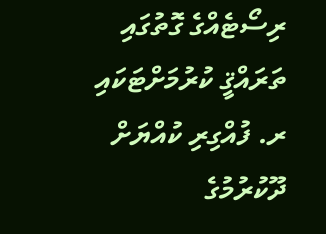ރިސޯޓެއްގެ ގޮތުގައި ތަރައްޤީ ކުރުމަށްޓަކައި ރ. ފުއްގިރި ކުއްޔަށް ދޫކުރުމުގެ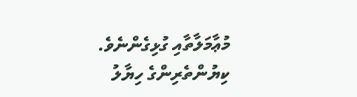މުޢާމަލާތާއި ގުޅިގެންނެވެ.
ކިޔުންތެރިންގެ ހިޔާލު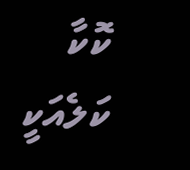ކޮކާ
ކަލެއަކީ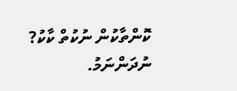ކޮންތާކުން ނުކުތް ކާކު? ނުދަންނަމު.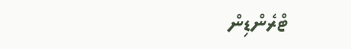ޓްރެންޑިން